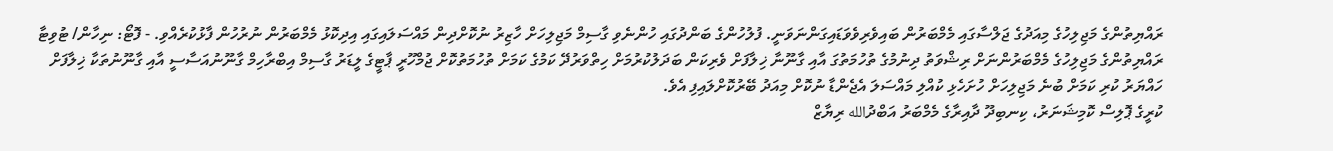ރައްޔިތުންގެ މަޖިލިހުގެ މިއަދުގެ ޖަލްސާގައި މެމްބަރުން ބައިވެރިވެވަޑައިގަންނަވަނީ. ފުލުހުންގެ ބަންދުގައި ހުންނެވި ގާސިމް މަޖިލިހަށް ހާޒިރު ނުކޮށްދިން މައްސަލައިގައި އިދިކޮޅު މެމްބަރުން ނުރުހުން ފާޅުކުރެއްވި. - ފޮޓޯ: ނިހާން/ ޓުވިޓާ
ރައްޔިތުންގެ މަޖިލިހުގެ މެމްބަރުންނަށް ރިޝްވަތު ދިނުމުގެ ތުހުމަތުގަ އާއި ގާނޫނާ ޚިލާފަށް ވެރިކަން ބަދަލުކުރުމަށް ހިތްވަރުދޭ ކަމުގެ ކަމަށް ތުހުމަތުކޮށް ޖުމްހޫރީ ޕާޓީގެ ލީޑަރު ގާސިމް އިބްރާހިމް ގާނޫނުއަސާސީ އާއި ގާނޫނުތަކާ ޚިލާފަށް ހައްޔަރު ކުރި ކަމަށް ބުނެ މަޖިލިހަށް ހުށަހެޅި ކުއްލި މައްސަލަ އެޖެންޑާ ނުކޮށް މިއަދު ބޭރުކޮށްލައިފި އެވެ.
ކުރީގެ ޕޮލިސް ކޮމިޝަނަރު، ކިނބިދޫ ދާއިރާގެ މެމްބަރު އަބްދުالله ރިޔާޒް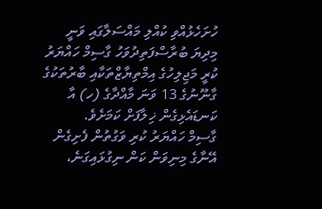ހުށަހެޅުއްވި ކުއްލި މައްސަލާގައި ވަނީ މިދިޔަ ބުރާސްފަތިދުވަހު ގާސިމް ހައްޔަރު ކުރީ މަޖިލިހުގެ އިމްތިޔާޒްތަކާއި ބާރުތަކުގެ ގާނޫނުގެ 13 ވަނަ މާއްދާގެ (ހ) އާ ކަނޑައެޅިގެން ޚިލާފަށް ކަމަށެވެ.
ގާސިމް ހައްޔަރު ކުރި ވަގުތުން ފެށިގެން އޭނާގެ މިނިވަން ކަން ނިގުޅައިގަނެ،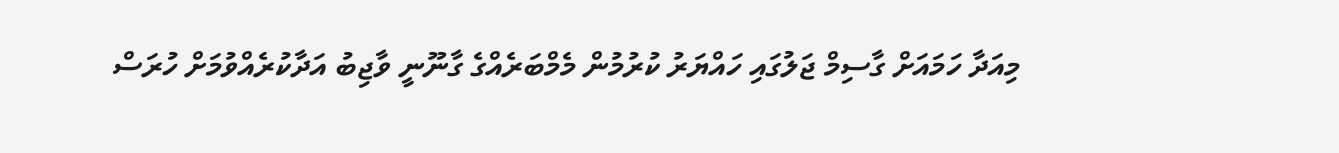މިއަދާ ހަމައަށް ގާސިމް ޖަލުގައި ހައްޔަރު ކުރުމުން މެމްބަރެއްގެ ގާނޫނީ ވާޖިބު އަދާކުރެއްވުމަށް ހުރަސް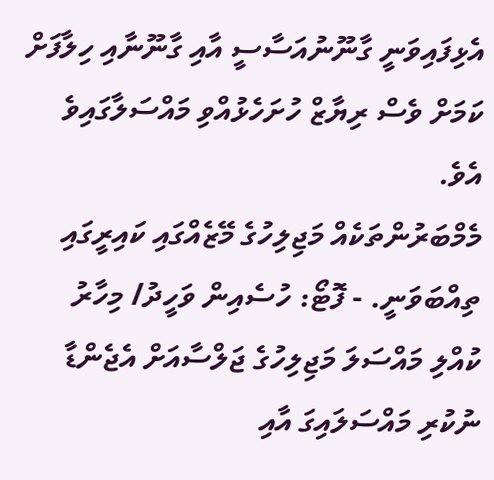އެޅިފައިވަނީ ގާނޫނުއަސާސީ އާއި ގާނޫނާއި ހިލާފަށް ކަމަށް ވެސް ރިޔާޒް ހުށަހެޅުއްވި މައްސަލާގައިވެ އެވެ.
މެމްބަރުންތަކެއް މަޖިލިހުގެ މޭޒެއްގައި ކައިރީގައި ތިއްބަވަނީ. - ފޮޓޯ: ހުސެއިން ވަހީދު/ މިހާރު
ކުއްލި މައްސަލަ މަޖިލިހުގެ ޖަލްސާއަށް އެޖެންޑާ ނުކުރި މައްސަލައިގަ އާއި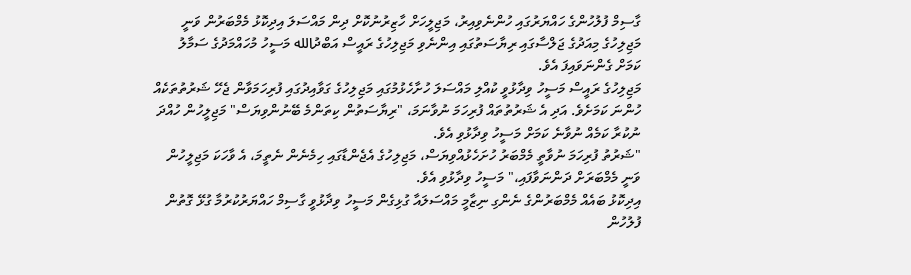ގާސިމް ފުލުހުންގެ ހައްޔަރުގައި ހުންނެވިއިރު، މަޖިލީހަށް ހާޒިރުނުކޮށް ދިން މައްސަލަ އިދިކޮޅު މެމްބަރުން ވަނީ މަޖިލިހުގެ މިއަދުގެ ޖަލްސާގައި ރިޔާސަތުގައި އިންނެވި މަޖިލިހުގެ ރައީސް އަބްދުالله މަސީހު މުހައްމަދުގެ ސަމާލު ކަމަށް ގެންނަވައިފަ އެވެ.
މަޖިލިހުގެ ރައީސް މަސީހު ވިދާޅުވީ ކުއްލި މައްސަލަ ހުށާހެޅުމުގައި މަޖިލިހުގެ ގަވާއިދުގައި ފުރިހަމަވާން ޖެހޭ ޝަރުތުތަކެއް ހުންނަ ކަމަށެވެ. އަދި އެ ޝަރުތުތައް ފުރިހަމަ ނުވާނަމަ، "ރިޔާސަތުން ކިތަންމެ ބޭނުންވިޔަސް" މަޖިލީހުން ހުއްދަ ނުކުރާ ކަމެއް ނުވާނެ ކަމަށް މަސީހު ވިދާޅުވި އެވެ.
"ޝަރުތު ފުރިހަމަ ނުވާތީ މެމްބަރު ހުށަހެޅުއްވިޔަސް، މަޖިލިހުގެ އެޖެންޑާގައި ހިމެނެން ނެތީމަ، އެ ވާހަކަ މަޖިލީހުން ވަނީ މެމްބަރަށް ދަންނަވާފައި،" މަސީހު ވިދާޅުވި އެވެ.
އިދިކޮޅު ބައެއް މެމްބަރުންގެ ނެންގި ނިޒާމީ މައްސަލައާ ގުޅިގެން މަސީހު ވިދާޅުވީ ގާސިމް ހައްޔަރުކުރުމާ ގުޅޭ ގޮތުން ފުލުހުން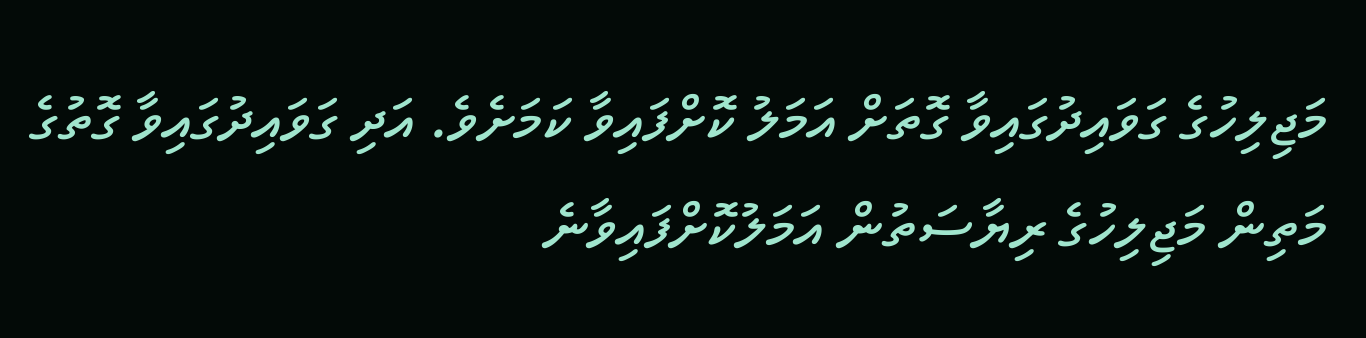މަޖިލިހުގެ ގަވައިދުގައިވާ ގޮތަށް އަމަލު ކޮށްފައިވާ ކަމަށެވެ. އަދި ގަވައިދުގައިވާ ގޮތުގެ މަތިން މަޖިލިހުގެ ރިޔާސަތުން އަމަލުކޮށްފައިވާނެ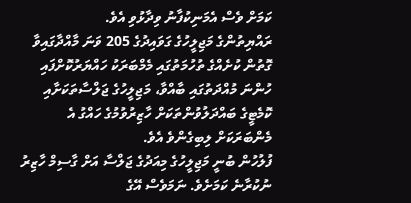ކަމަށް ވެސް އެމަނިކުފާނު ވިދާޅުވި އެވެ.
ރައްޔިތުންގެ މަޖިލީހުގެ ގަވައިދުގެ 205 ވަނަ މާއްދާގައިވާ ގޮތުން ކުށެއްގެ ތުހުމަތުގައި މެމްބަރަކު ހައްޔަރުކޮށްފައި ހުންނަ މުއްދަތުގައި ބާއްވާ، މަޖިލީހުގެ ޖަލްސާތަކަށާއި ކޮމެޓީގެ ބައްދަލުވުންތަކަށް ހާޒިރުވުމުގެ ހައްގު އެ މެންބަރަކަށް ލިބިގެންވެ އެވެ.
ފުލުހުން ބުނީ މަޖިލީހުގެ މިއަދުގެ ޖަލްސާ އަށް ގާސިމް ހާޒިރު ނުކުރާނެ ކަމަށެވެ. ނަމަވެސް އޭގެ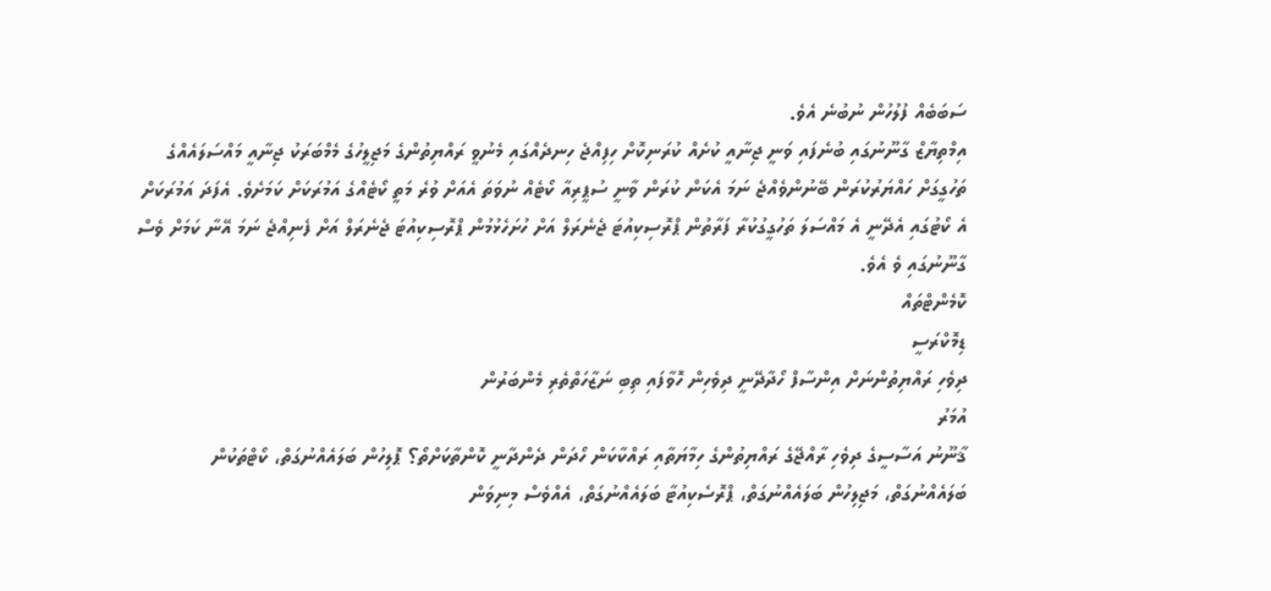ސަބަބެއް ފުލުހުން ނުބުނެ އެވެ.
އިމްތިޔާޒް ގާނޫނުގައި ބުނެފައި ވަނީ ޖިނާއީ ކުށެއް ކުރަނިކޮށް ހިފިއްޖެ ހިނދެއްގައި މެނުވީ ރައްޔިތުންގެ މަޖިލީހުގެ މެމްބަރަކު ޖިނާއީ މައްސަލައެއްގެ ތަހުގީގަށް ހައްޔަރުކުރަން ބޭނުންވެއްޖެ ނަމަ އެކަން ކުރަން ވާނީ ސުޕީރިއާ ކޯޓެއް ނުވަތަ އެއަށް ވުރެ މަތީ ކޯޓެއްގެ އަމުރަކަށް ކަމަށެވެ. އެފަދަ އަމުރަކަށް އެ ކޯޓުގައި އެދޭނީ އެ މައްސަލަ ތަހުގީގުކުރާ ފަރާތުން ޕްރޮސިކިއުޓަ ޖެނެރަލް އަށް ހުށަހެޅުމުން ޕްރޮސިކިއުޓަ ޖެނެރަލް އަށް ފެނިއްޖެ ނަމަ އޭނާ ކަމަށް ވެސް ގާނޫނުގައި ވެ އެވެ.
ކޮމެންޓްތައް
ޑިމޮކްރަސީ
ދިވެހި ރައްޔިތުންނަށް އިންސާފް ހޯދާދޭނީ ދިވެހިން ހޮވާފައި ތިބި ނަޒާހަތްތެރި މެންބަރުން
އުމަރު
ޤާނޫނު އަސާސީގެ ދިވެހި ރާއްޖޭގެ ރައްޔިތުންގެ ހިމާޔަތާއި ރައްކާކަން ހޯދަން ދެންދާނީ ކޮންތާކަށްތޯ؟ ޕޮލިހުން ބަލައެއްނުގަތް، ކޯޓްތަކުން ބަލައެއްނުގަތް، މަޖިލިހުން ބަލައެއްނުގަތް، ޕްރޮސެކިއުޓާ ބަލައެއްނުގަތް، އެއްވެސް މިނިވަން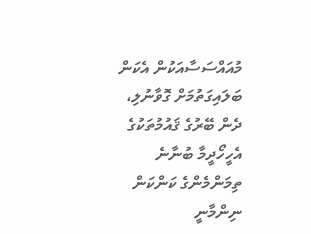މުއައްސަސާއަކުން އެކަން ބަލައިގަތުމަށް ގޮވާނުލި، ދެން ބޭރުގެ ޤައުމުތަކުގެ އެހީހޯދީމާ ބުނާނެ ތިމަންމެންގެ ކަންކަން ނިންމާނީ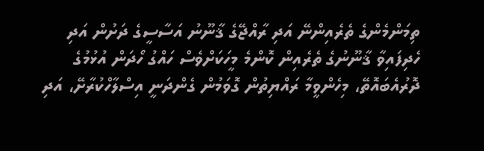ތިމަންމެންގެ ތެރެއިންނޭ އަދި ރާއްޖޭގެ ޤާނޫނު އަސާސީގެ ދަށުން އަދި ހެދިފައިވާ ޤާނޫނުގެ ތެރެއިން ކޮންމެ މީހަކަށްވެސް ހައްގު ހޯދަން އުޅުމުގެ ދޮރުއެބައޮތޭ، މިހެންވީމާ ރައްޔިތުން ގޮވަމުން ގެންދަނީ އިސްލާހްކުރާށޭ، އަދި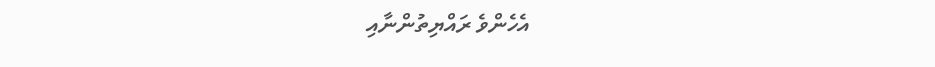އެހެންވެ ރައްޔިތުންނާއި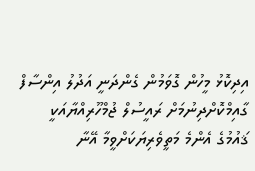އިދިކޮޅު މީހުން ގޮވަމުން ގެންދަނީ އަދުލު އިންސާފް ގާއިމްކޮށްދިނުމަށް ރައީސުލް ޖުމްހޫރިއްޔާއަކީ ޤައުމުގެ އެންމެ މަތީވެރިޔަކަށްވީމާ އޭނާ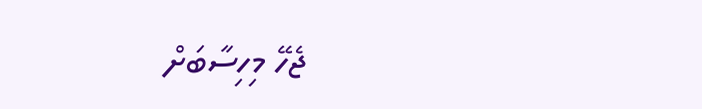ޖެހޭ މިހިސާބަށް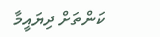ކަންތަށް ދިޔައީމާ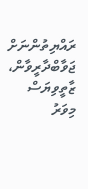ރައްޔިތުންނަށް ޖަވާބްދާރީވާން، ޒާތީވިޔަސް މިވަރު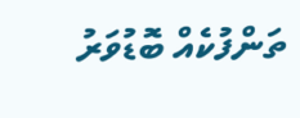ތަންފުކެއް ބޮޑުވަރު